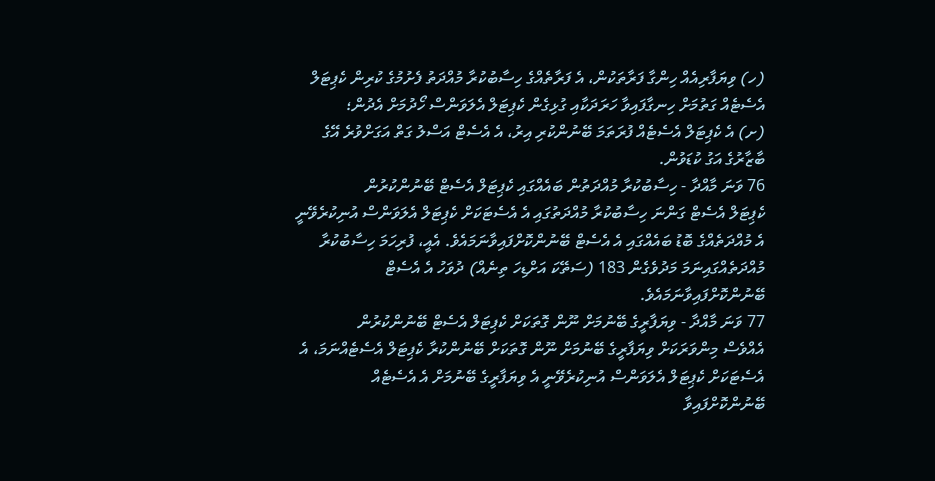(ހ) ވިޔަފާރިއެއް ހިންގާ ފަރާތަކުން، އެ ފަރާތެއްގެ ހިސާބުކުރާ މުއްދަތު ފެށުމުގެ ކުރިން ކެޕިޓަލް އެސެޓެއް ގަތުމަށް ހިނގާފައިވާ ހަރަދަކާއި ގުޅިގެން ކެޕިޓަލް އެލަވަންސް ހޯދުމަށް އެދުން؛
(ށ) އެ ކެޕިޓަލް އެސެޓެއް ފުރަތަމަ ބޭނުންކުރި އިރު، އެ އެސެޓް އަސްލު ގަތް އަގަށްވުރެ އޭގެ ބާޒާރުގެ އަގު ކުޑަވުން.
76 ވަނަ މާއްދާ - ހިސާބުކުރާ މުއްދަތުން ބައެއްގައި ކެޕިޓަލް އެސެޓް ބޭނުންކުރުން
ކެޕިޓަލް އެސެޓް ގަންނަ ހިސާބުކުރާ މުއްދަތުގައި އެ އެސެޓަކަށް ކެޕިޓަލް އެލަވަންސް އުނިކުރެވޭނީ އެ މުއްދަތެއްގެ ބޮޑު ބައެއްގައި އެ އެސެޓް ބޭނުންކޮށްފައިވާނަމައެވެ. އެއީ، ފުރިހަމަ ހިސާބުކުރާ މުއްދަތެއްގައިނަމަ މަދުވެގެން 183 (ސަތޭކަ އަށްޑިހަ ތިނެއް) ދުވަހު އެ އެސެޓް ބޭނުންކޮށްފައިވާނަމައެވެ.
77 ވަނަ މާއްދާ - ވިޔަފާރީގެ ބޭނުމަށް ނޫން ގޮތަކަށް ކެޕިޓަލް އެސެޓް ބޭނުންކުރުން
އެއްވެސް މިންވަރަކަށް ވިޔަފާރީގެ ބޭނުމަށް ނޫން ގޮތަކަށް ބޭނުންކުރާ ކެޕިޓަލް އެސެޓެއްނަމަ، އެ އެސެޓަކަށް ކެޕިޓަލް އެލަވަންސް އުނިކުރެވޭނީ އެ ވިޔަފާރީގެ ބޭނުމަށް އެ އެސެޓެއް ބޭނުންކޮށްފައިވާ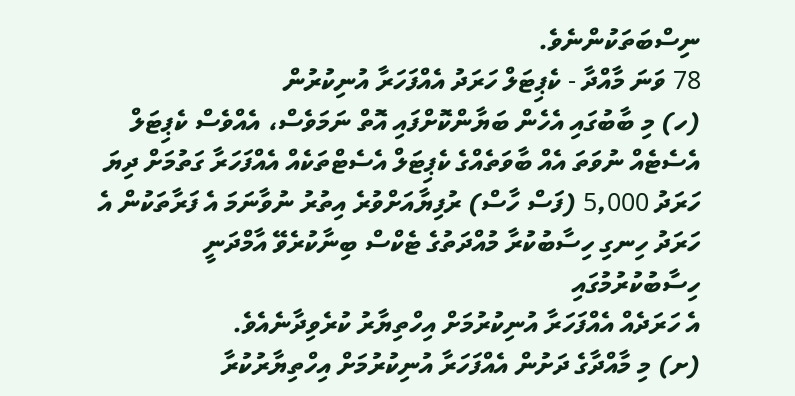ނިސްބަތަކުންނެވެ.
78 ވަނަ މާއްދާ - ކެޕިޓަލް ހަރަދު އެއްފަހަރާ އުނިކުރުން
(ހ) މި ބާބުގައި އެހެން ބަޔާންކޮށްފައި އޮތް ނަމަވެސް، އެއްވެސް ކެޕިޓަލް އެސެޓެއް ނުވަތަ އެއް ބާވަތެއްގެ ކެޕިޓަލް އެސެޓްތަކެއް އެއްފަހަރާ ގަތުމަށް ދިޔަ ހަރަދު 5,000 (ފަސް ހާސް) ރުފިޔާއަށްވުރެ އިތުރު ނުވާނަމަ އެ ފަރާތަކުން އެ ހަރަދު ހިނގި ހިސާބުކުރާ މުއްދަތުގެ ޓެކްސް ބިނާކުރެވޭ އާމްދަނީ ހިސާބުކުރުމުގައި
އެ ހަރަދެއް އެއްފަހަރާ އުނިކުރުމަށް އިހްތިޔާރު ކުރެވިދާނެއެވެ.
(ށ) މި މާއްދާގެ ދަށުން އެއްފަހަރާ އުނިކުރުމަށް އިހްތިޔާރުކުރާ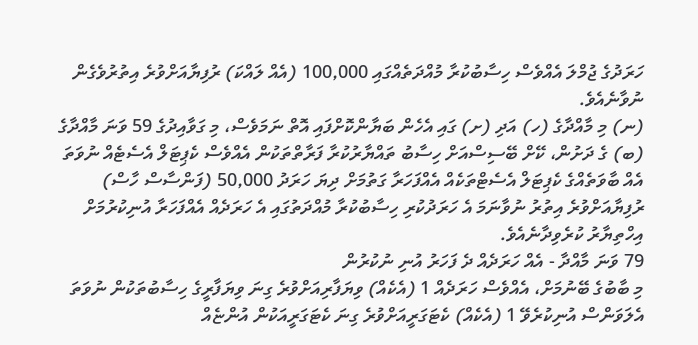ހަރަދުގެ ޖުމްލަ އެއްވެސް ހިސާބުކުރާ މުއްދަތެއްގައި 100,000 (އެއް ލައްކަ) ރުފިޔާއަށްވުރެ އިތުރުވެގެން ނުވާނެއެވެ.
(ނ) މި މާއްދާގެ (ހ) އަދި (ށ) ގައި އެހެން ބަޔާންކޮށްފައި އޮތް ނަމަވެސް، މި ގަވާއިދުގެ 59 ވަނަ މާއްދާގެ (ބ) ގެ ދަށުން، ކޭށް ބޭސިސްއަށް ހިސާބު ތައްޔާރުކުރާ ފަރާތްތަކުން އެއްވެސް ކެޕިޓަލް އެސެޓެއް ނުވަތަ އެއް ބާވަތެއްގެ ކެޕިޓަލް އެސެޓްތަކެއް އެއްފަހަރާ ގަތުމަށް ދިޔަ ހަރަދު 50,000 (ފަންސާސް ހާސް) ރުފިޔާއަށްވުރެ އިތުރު ނުވާނަމަ އެ ހަރަދުކުރި ހިސާބުކުރާ މުއްދަތުގައި އެ ހަރަދެއް އެއްފަހަރާ އުނިކުރުމަށް އިހްތިޔާރު ކުރެވިދާނެއެވެ.
79 ވަނަ މާއްދާ - އެއް ހަރަދެއް ދެ ފަހަރު އުނި ނުކުރުން
މި ބާބުގެ ބޭނުމަށް، އެއްވެސް ހަރަދެއް 1 (އެކެއް) ވިޔަފާރިއަށްވުރެ ގިނަ ވިޔަފާރީގެ ހިސާބުތަކުން ނުވަތަ އެލަވަންސް އުނިކުރެވޭ 1 (އެކެއް) ކެޓަގަރީއަށްވުރެ ގިނަ ކެޓަގަރީއަކުން އުންޏެއް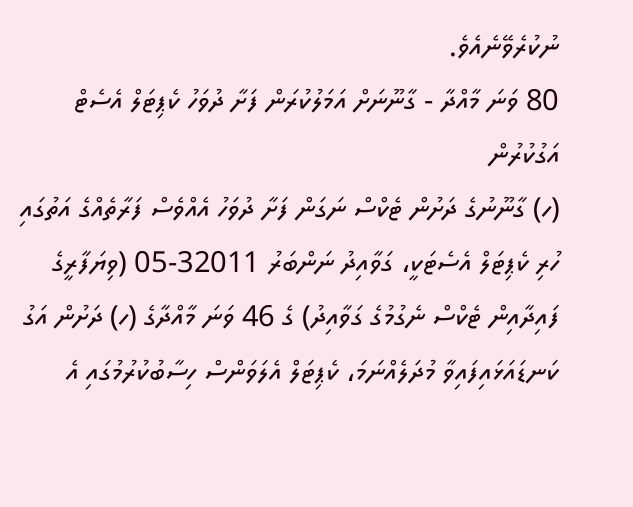ނުކުރެވޭނެއެވެ.
80 ވަނަ މާއްދާ - ގާނޫނަށް އަމަލުކުރަން ފަށާ ދުވަހު ކެޕިޓަލް އެސެޓް އަގުކުރުން
(ހ) ގާނޫނުގެ ދަށުން ޓެކްސް ނަގަން ފަށާ ދުވަހު އެއްވެސް ފަރާތެއްގެ އަތުގައި ހުރި ކެޕިޓަލް އެސެޓަކީ، ގަވާއިދު ނަންބަރު 32011-05 (ވިޔަފާރީގެ ފައިދާއިން ޓެކްސް ނެގުމުގެ ގަވާއިދު) ގެ 46 ވަނަ މާއްދާގެ (ހ) ދަށުން އަގު ކަނޑައަޅައިފައިވާ މުދަލެއްނަމަ، ކެޕިޓަލް އެލަވަންސް ހިސާބުކުރުމުގައި އެ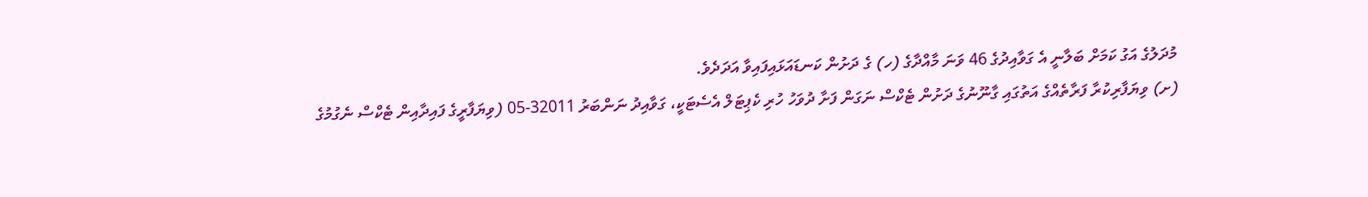މުދަލުގެ އަގު ކަމަށް ބަލާނީ އެ ގަވާއިދުގެ 46 ވަނަ މާއްދާގެ (ހ) ގެ ދަށުން ކަނޑައަޅައިފައިވާ އަދަދެވެ.
(ށ) ވިޔަފާރިކުރާ ފަރާތެއްގެ އަތުގައި ގާނޫނުގެ ދަށުން ޓެކްސް ނަގަން ފަށާ ދުވަހު ހުރި ކެޕިޓަލް އެސެޓަކީ، ގަވާއިދު ނަންބަރު 32011-05 (ވިޔަފާރީގެ ފައިދާއިން ޓެކްސް ނެގުމުގެ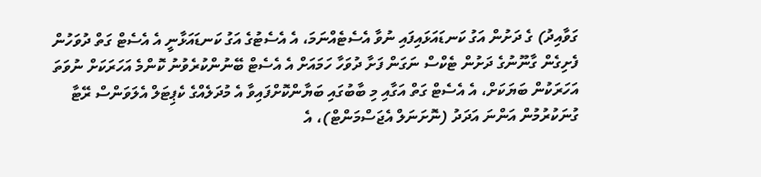ގަވާއިދު) ގެ ދަށުން އަގު ކަނޑައަޅައިފައި ނުވާ އެސެޓެއްނަމަ، އެ އެސެޓުގެ އަގު ކަނޑައަޅާނީ އެ އެސެޓް ގަތް ދުވަހުން ފެށިގެން ގާނޫނުގެ ދަށުން ޓެކްސް ނަގަން ފަށާ ދުވަހާ ހަމައަށް އެ އެސެޓް ބޭނުންކުރެވުނު ކޮންމެ އަހަރަކަށް ނުވަތަ އަހަރަކުން ބަޔަކަށް، އެ އެސެޓް ގަތް އަގާއި މި ބާބުގައި ބަޔާންކޮށްފައިވާ އެ މުދަލެއްގެ ކެޕިޓަލް އެލަވަންސް ރޭޓާ ގުނަކުރުމުން އަންނަ އަދަދު (ނޮށަނަލް އެޖަސްމަންޓް)، އެ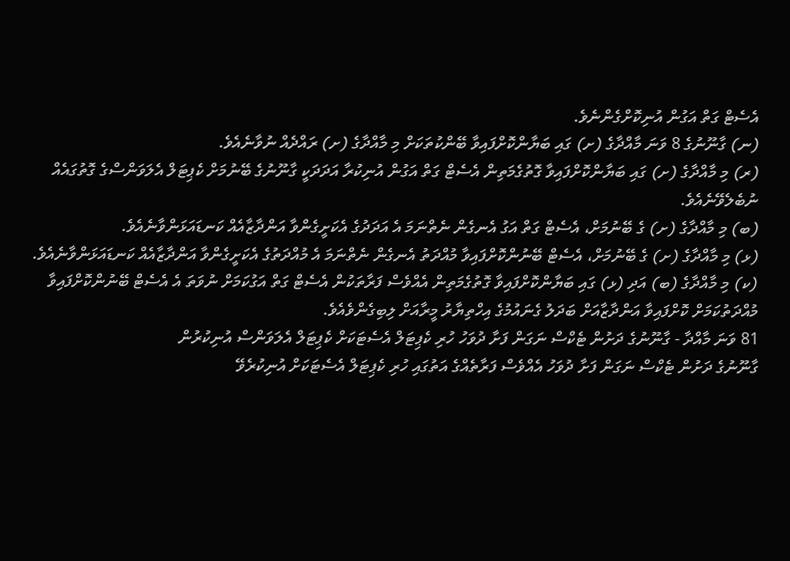އެސެޓް ގަތް އަގުން އުނިކޮށްގެންނެވެ.
(ނ) ގާނޫނުގެ 8 ވަނަ މާއްދާގެ (ށ) ގައި ބަޔާންކޮށްފައިވާ ބޭންކުތަކަށް މި މާއްދާގެ (ށ) ރައްދެއް ނުވާނެއެވެ.
(ރ) މި މާއްދާގެ (ށ) ގައި ބަޔާންކޮށްފައިވާ ގޮތުގެމަތިން އެސެޓް ގަތް އަގުން އުނިކުރާ އަދަދަކީ ގާނޫނުގެ ބޭނުމަށް ކެޕިޓަލް އެލަވަންސްގެ ގޮތުގައެއް ނުބެލެވޭނެއެވެ.
(ބ) މި މާއްދާގެ (ށ) ގެ ބޭނުމަށް، އެސެޓް ގަތް އަގު އެނގެން ނެތްނަމަ އެ އަދަދުގެ އެކަށީގެންވާ އަންދާޒާއެއް ކަނޑައަޅަންވާނެއެވެ.
(ޅ) މި މާއްދާގެ (ށ) ގެ ބޭނުމަށް، އެސެޓް ބޭނުންކޮށްފައިވާ މުއްދަތު އެނގެން ނެތްނަމަ އެ މުއްދަތުގެ އެކަށީގެންވާ އަންދާޒާއެއް ކަނޑައަޅަންވާނެއެވެ.
(ކ) މި މާއްދާގެ (ބ) އަދި (ޅ) ގައި ބަޔާންކޮށްފައިވާ ގޮތުގެމަތިން އެއްވެސް ފަރާތަކުން އެސެޓް ގަތް އަގުކަމަށް ނުވަތަ އެ އެސެޓް ބޭނުންކޮށްފައިވާ މުއްދަތުކަމަށް ކޮށްފައިވާ އަންދާޒާއަށް ބަދަލު ގެނައުމުގެ އިހްތިޔާރު މީރާއަށް ލިބިގެންވެއެވެ.
81 ވަނަ މާއްދާ - ގާނޫނުގެ ދަށުން ޓެކްސް ނަގަން ފަށާ ދުވަހު ހުރި ކެޕިޓަލް އެސެޓަކަށް ކެޕިޓަލް އެލަވަންސް އުނިކުރުން
ގާނޫނުގެ ދަށުން ޓެކްސް ނަގަން ފަށާ ދުވަހު އެއްވެސް ފަރާތެއްގެ އަތުގައި ހުރި ކެޕިޓަލް އެސެޓަކަށް އުނިކުރެވޭ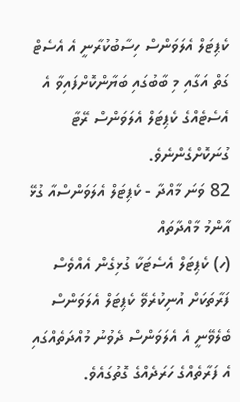ކެޕިޓަލް އެލަވަންސް ހިސާބުކުރާނީ އެ އެސެޓް ގަތް އަގާއި މި ބާބުގައި ބަޔާންކޮށްފައިވާ އެ އެސެޓެއްގެ ކެޕިޓަލް އެލަވަންސް ރޭޓާ ގުނަކޮށްގެންނެވެ.
82 ވަނަ މާއްދާ - ކެޕިޓަލް އެލަވަންސްއާ ގުޅޭ އާންމު މާއްދާތައް
(ހ) ކެޕިޓަލް އެސެޓަކާ ގުޅިގެން އެއްވެސް ފަރާތަކަށް އުނިކުރެވޭ ކެޕިޓަލް އެލަވަންސް ބެލެވޭނީ އެ އެލަވަންސް ދެވުނު މުއްދަތެއްގައި އެ ފަރާތެއްގެ ހަރަދެއްގެ ގޮތުގައެވެ.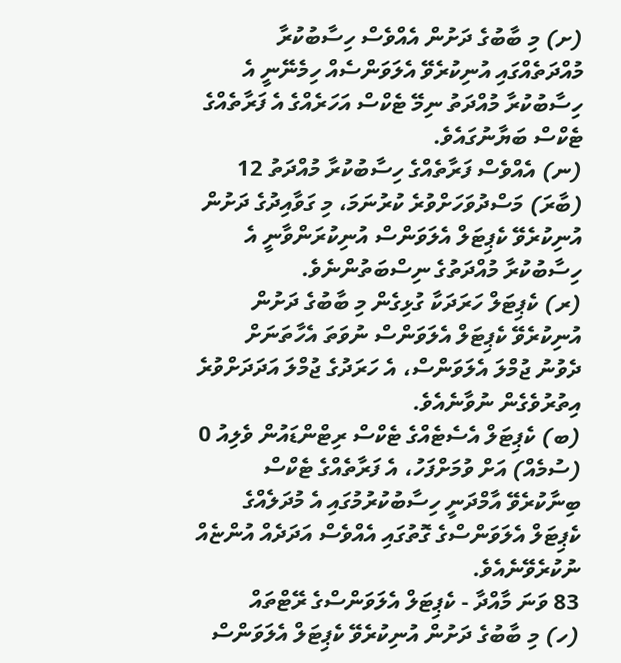(ށ) މި ބާބުގެ ދަށުން އެއްވެސް ހިސާބުކުރާ މުއްދަތެއްގައި އުނިކުރެވޭ އެލަވަންސެއް ހިމެނޭނީ އެ ހިސާބުކުރާ މުއްދަތު ނިމޭ ޓެކްސް އަހަރެއްގެ އެ ފަރާތެއްގެ ޓެކްސް ބަޔާނުގައެވެ.
(ނ) އެއްވެސް ފަރާތެއްގެ ހިސާބުކުރާ މުއްދަތު 12 (ބާރަ) މަސްދުވަހަށްވުރެ ކުރުނަމަ، މި ގަވާއިދުގެ ދަށުން އުނިކުރެވޭ ކެޕިޓަލް އެލަވަންސް އުނިކުރަންވާނީ އެ ހިސާބުކުރާ މުއްދަތުގެ ނިސްބަތުންނެވެ.
(ރ) ކެޕިޓަލް ހަރަދަކާ ގުޅިގެން މި ބާބުގެ ދަށުން އުނިކުރެވޭ ކެޕިޓަލް އެލަވަންސް ނުވަތަ އެހާތަނަށް ދެވުނު ޖުމްލަ އެލަވަންސް، އެ ހަރަދުގެ ޖުމްލަ އަދަދަށްވުރެ އިތުރުވެގެން ނުވާނެއެވެ.
(ބ) ކެޕިޓަލް އެސެޓެއްގެ ޓެކްސް ރިޓްންޑައުން ވެލިއު 0 (ސުމެއް) އަށް ވުމަށްފަހު، އެ ފަރާތެއްގެ ޓެކްސް ބިނާކުރެވޭ އާމްދަނީ ހިސާބުކުރުމުގައި އެ މުދަލެއްގެ ކެޕިޓަލް އެލަވަންސްގެ ގޮތުގައި އެއްވެސް އަދަދެއް އުންޏެއް ނުކުރެވޭނެއެވެ.
83 ވަނަ މާއްދާ - ކެޕިޓަލް އެލަވަންސްގެ ރޭޓްތައް
(ހ) މި ބާބުގެ ދަށުން އުނިކުރެވޭ ކެޕިޓަލް އެލަވަންސް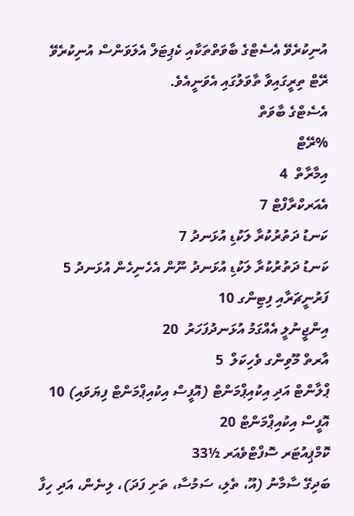އުނިކުރެވޭ އެސެޓްގެ ބާވަތްތަކާއި ކެޕިޓަލް އެލަވަންސް އުނިކުރެވޭ ރޭޓް ތިރީގައިވާ ތާވަލުގައި އެވަނީއެވެ.
އެސެޓްގެ ބާވަތް
%ރޭޓް
އިމާރާތް  4
އެއަރކްރާފްޓް 7
ކަނޑު ދަތުރުކުރާ ލަކުޑި އުޅަނދު 7
ކަނޑު ދަތުރުކުރާ ލަކުޑި އުޅަނދު ނޫން އެހެނިހެން އުޅަނދު 5
ފަރުނީޗަރާއި ފިޓިންގ 10
އިންޖީނުލީ އެއްގަމު އުޅަނދުފަހަރު  20
އާރތް މޫވިންގ ވެހިކަލް  5
ޕްލާންޓް އަދި އިކުއިޕްމަންޓް (އޮފީސް އިކުއިޕްމަންޓް ފިޔަވައި) 10
އޮފީސް އިކުއިޕްމަންޓް 20
ކޮމްޕިއުޓަރ ސޮފްޓްވެއަރ ½33
ބަދިގޭ ސާމާނު (އޫ، ތެލި، ސަމުސާ، ތަށި ފަދަ)، ލިނެން، އަދި ހިފާ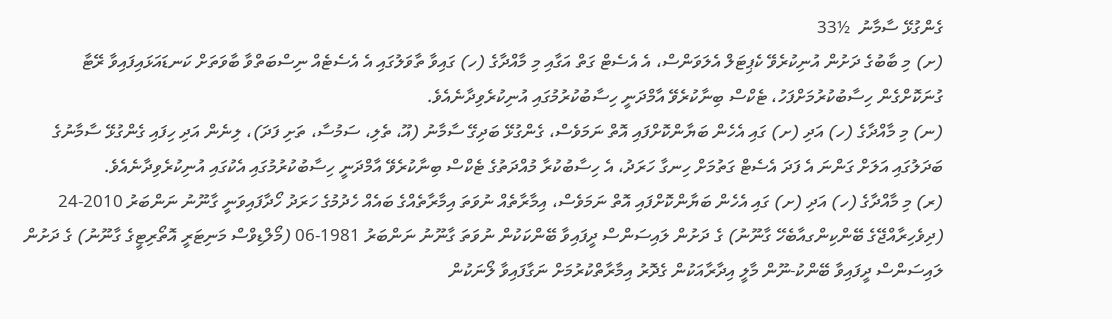ގެންގުޅޭ ސާމާނު  ½33
(ށ) މި ބާބުގެ ދަށުން އުނިކުރެވޭ ކެޕިޓަލް އެލަވަންސް، އެ އެސެޓް ގަތް އަގާއި މި މާއްދާގެ (ހ) ގައިވާ ތާވަލުގައި އެ އެސެޓެއް ނިސްބަތްވާ ބާވަތަށް ކަނޑައަޅައިފައިވާ ރޭޓާ ގުނަކޮށްގެން ހިސާބުކުރުމަށްފަހު، ޓެކްސް ބިނާކުރެވޭ އާމްދަނީ ހިސާބުކުރުމުގައި އުނިކުރެވިދާނެއެވެ.
(ނ) މި މާއްދާގެ (ހ) އަދި (ށ) ގައި އެހެން ބަޔާންކޮށްފައި އޮތް ނަމަވެސް، ގެންގުޅޭ ބަދިގޭ ސާމާނު (އޫ، ތެލި، ސަމުސާ، ތަށި ފަދަ)، ލިނެން އަދި ހިފައި ގެންގުޅޭ ސާމާނުގެ ބަދަލުގައި އަލަށް ގަންނަ އެ ފަދަ އެސެޓް ގަތުމަށް ހިނގާ ހަރަދު، އެ ހިސާބުކުރާ މުއްދަތުގެ ޓެކްސް ބިނާކުރެވޭ އާމްދަނީ ހިސާބުކުރުމުގައި އެކުގައި އުނިކުރެވިދާނެއެވެ.
(ރ) މި މާއްދާގެ (ހ) އަދި (ށ) ގައި އެހެން ބަޔާންކޮށްފައި އޮތް ނަމަވެސް، އިމާރާތެއް ނުވަތަ އިމާރާތެއްގެ ބައެއް ހެދުމުގެ ހަރަދު ހޯދާފައިވަނީ ގާނޫނު ނަންބަރު 2010-24 (ދިވެހިރާއްޖޭގެ ބޭންކިންގއާބެހޭ ގާނޫނު) ގެ ދަށުން ލައިސަންސް ދީފައިވާ ބޭންކަކުން ނުވަތަ ގާނޫނު ނަންބަރު 1981-06 (މޯލްޑިވްސް މަނިޓަރީ އޮތޯރިޓީގެ ގާނޫނު) ގެ ދަށުން ލައިސަންސް ދީފައިވާ ބޭންކު-ނޫން މާލީ އިދާރާއަކުން ގެދޮރު އިމާރާތްކުރުމަށް ނަގާފައިވާ ލޯނަކުން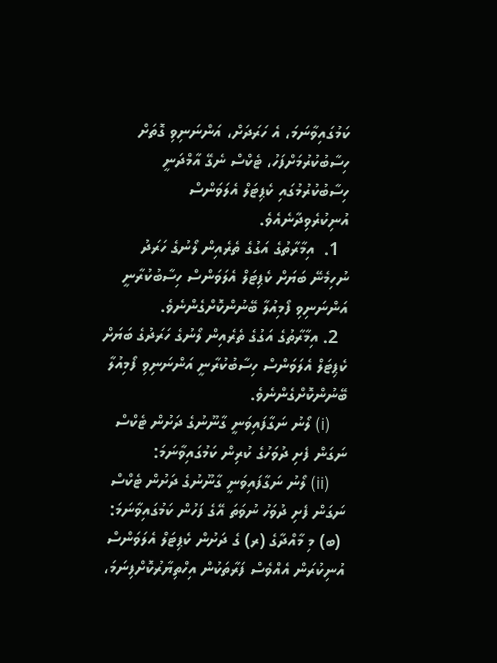ކަމުގައިވާނަމަ، އެ ހަރަދަށް، އަންނަނިވި ގޮތަށް ހިސާބުކުރުމަށްފަހު، ޓެކްސް ނެގޭ އާމްދަނީ ހިސާބުކުރުމުގައި ކެޕިޓަލް އެލަވަންސް އުނިކުރެވިދާނެއެވެ.
  1.  އިމާރާތުގެ އަގުގެ ތެރެއިން ލޯނުގެ ހަރަދު ނުހިމެނޭ ބަޔަށް ކެޕިޓަލް އެލަވަންސް ހިސާބުކުރާނީ އަންނަނިވި ފޯމިއުލާ ބޭނުންކޮށްގެންނެވެ.
  2. އިމާރާތުގެ އަގުގެ ތެރެއިން ލޯނުގެ ހަރަދުގެ ބަޔަށް ކެޕިޓަލް އެލަވަންސް ހިސާބުކުރާނީ އަންނަނިވި ފޯމިއުލާ ބޭނުންކޮށްގެންނެވެ.
    (i) ލޯނު ނަގާފައިވަނީ ގާނޫނުގެ ދަށުން ޓެކްސް ނަގަން ފެށި ދުވަހުގެ ކުރިން ކަމުގައިވާނަމަ:
    (ii) ލޯނު ނަގާފައިވަނީ ގާނޫނުގެ ދަށުން ޓެކްސް ނަގަން ފެށި ދުވަހު ނުވަތަ އޭގެ ފަހުން ކަމުގައިވާނަމަ:
 (ބ) މި މާއްދާގެ (ރ) ގެ ދަށުން ކެޕިޓަލް އެލަވަންސް އުނިކުރަން އެއްވެސް ފަރާތަކުން އިހްތިޔާރުކޮށްފިނަމަ،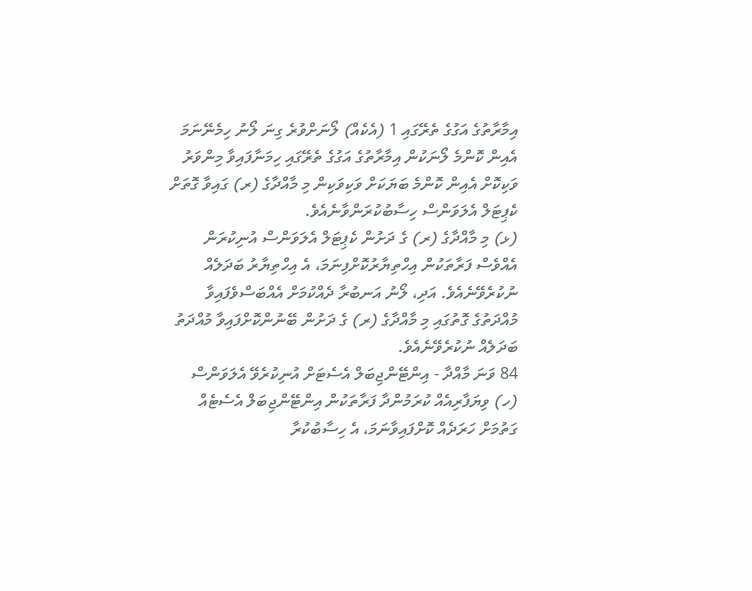އިމާރާތުގެ އަގުގެ ތެރޭގައި 1 (އެކެއް) ލޯނަށްވުރެ ގިނަ ލޯނު ހިމެނޭނަމަ އެއިން ކޮންމެ ލޯނަކުން އިމާރާތުގެ އަގުގެ ތެރޭގައި ހިމަނާފައިވާ މިންވަރު ވަކިކޮށް އެއިން ކޮންމެ ބަޔަކަށް ވަކިވަކިން މި މާއްދާގެ (ރ) ގައިވާ ގޮތަށް ކެޕިޓަލް އެލަވަންސް ހިސާބުކުރަންވާނެއެވެ.
(ޅ) މި މާއްދާގެ (ރ) ގެ ދަށުން ކެޕިޓަލް އެލަވަންސް އުނިކުރަން އެއްވެސް ފަރާތަކުން އިހްތިޔާރުކޮށްފިނަމަ، އެ އިހްތިޔާރު ބަދަލެއް ނުކުރެވޭނެއެވެ. އަދި، ލޯނު އަނބުރާ ދެއްކުމަށް އެއްބަސްވެފައިވާ މުއްދަތުގެ ގޮތުގައި މި މާއްދާގެ (ރ) ގެ ދަށުން ބޭނުންކޮށްފައިވާ މުއްދަތު ބަދަލެއް ނުކުރެވޭނެއެވެ.
84 ވަނަ މާއްދާ - އިންޓޭންޖިބަލް އެސެޓަށް އުނިކުރެވޭ އެލަވަންސް
(ހ) ވިޔަފާރިއެއް ކުރަމުންދާ ފަރާތަކުން އިންޓޭންޖިބަލް އެސެޓެއް ގަތުމަށް ހަރަދެއް ކޮށްފައިވާނަމަ، އެ ހިސާބުކުރާ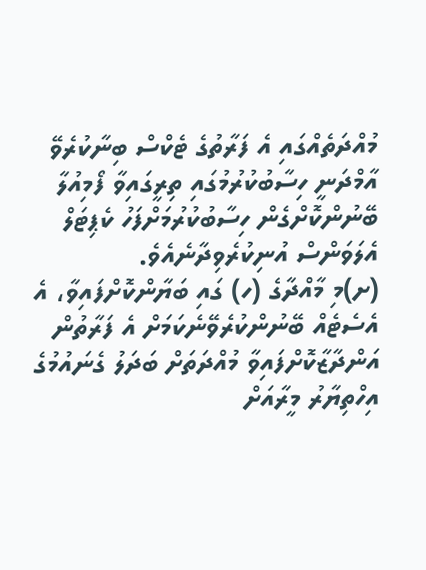މުއްދަތެއްގައި އެ ފަރާތުގެ ޓެކްސް ބިނާކުރެވޭ އާމްދަނީ ހިސާބުކުރުމުގައި ތިރީގައިވާ ފޯމިއުލާ ބޭނުންކޮށްގެން ހިސާބުކުރުމަށްފަހު ކެޕިޓަލް އެލަވަންސް އުނިކުރެވިދާނެއެވެ.
(ށ)މި މާއްދާގެ (ހ) ގައި ބަޔާންކޮށްފައިވާ، އެ އެސެޓެއް ބޭނުންކުރެވޭނެކަމަށް އެ ފަރާތުން އަންދާޒާކޮށްފައިވާ މުއްދަތަށް ބަދަލު ގެނައުމުގެ އިހްތިޔާރު މީރާއަށް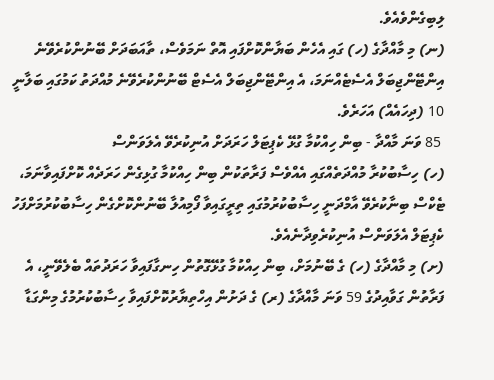ލިބިގެންވެއެވެ.
(ނ) މި މާއްދާގެ (ހ) ގައި އެހެން ބަޔާންކޮށްފައި އޮތް ނަމަވެސް، ތާއަބަދަށް ބޭނުންކުރެވޭނެ އިންޓޭންޖިބަލް އެސެޓެއްނަމަ، އެ އިންޓޭންޖިބަލް އެސެޓް ބޭނުންކުރެވޭނެ މުއްދަތު ކަމުގައި ބަލާނީ 10 (ދިހައެއް) އަހަރެވެ.
 85 ވަނަ މާއްދާ - ބިން ހިއްކުމާ ގުޅޭ ކެޕިޓަލް ހަރަދަށް އުނިކުރެވޭ އެލަވަންސް
(ހ) ހިސާބުކުރާ މުއްދަތެއްގައި އެއްވެސް ފަރާތަކުން ބިން ހިއްކުމާ ގުޅިގެން ހަރަދެއް ކޮށްފައިވާނަމަ، ޓެކްސް ބިނާކުރެވޭ އާމްދަނީ ހިސާބުކުރުމުގައި ތިރީގައިވާ ފޯމިއުލާ ބޭނުންކޮށްގެން ހިސާބުކުރުމަށްފަހު ކެޕިޓަލް އެލަވަންސް އުނިކުރެވިދާނެއެވެ.
(ށ) މި މާއްދާގެ (ހ) ގެ ބޭނުމަށް، ބިން ހިއްކުމާ ގުޅޭގޮތުން ހިނގާފައިވާ ހަރަދުތައް ބެލެވޭނީ، އެ ފަރާތުން ގަވާއިދުގެ 59 ވަނަ މާއްދާގެ (ރ) ގެ ދަށުން އިހްތިޔާރުކޮށްފައިވާ ހިސާބުކުރުމުގެ މިންގަޑާ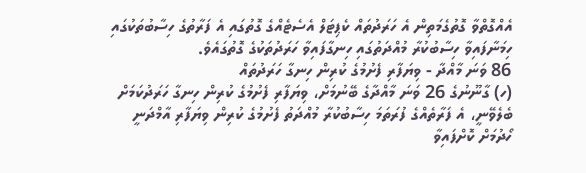އެއްގޮތްވާ ގޮތުގެމަތިން އެ ހަރަދުތައް ކެޕިޓަލް އެސެޓެއްގެ ގޮތުގައި އެ ފަރާތުގެ ހިސާބުތަކުގައި ހިމަނާފައިވާ ހިސާބުކުރާ މުއްދަތުގައި ހިނގާފައިވާ ހަރަދުތަކުގެ ގޮތުގައެވެ.
86 ވަނަ މާއްދާ - ވިޔަފާރި ފެށުމުގެ ކުރިން ހިނގާ ހަރަދުތައް
(ހ) ގާނޫނުގެ 26 ވަނަ މާއްދާގެ ބޭނުމަށް، ވިޔަފާރި ފެށުމުގެ ކުރިން ހިނގާ ހަރަދުކަމަށް ބެލެވޭނީ، އެ ފަރާތެއްގެ ފުރަތަމަ ހިސާބުކުރާ މުއްދަތު ފެށުމުގެ ކުރިން ވިޔަފާރި އާމްދަނީ ހޯދުމަށް ކޮށްފައިވާ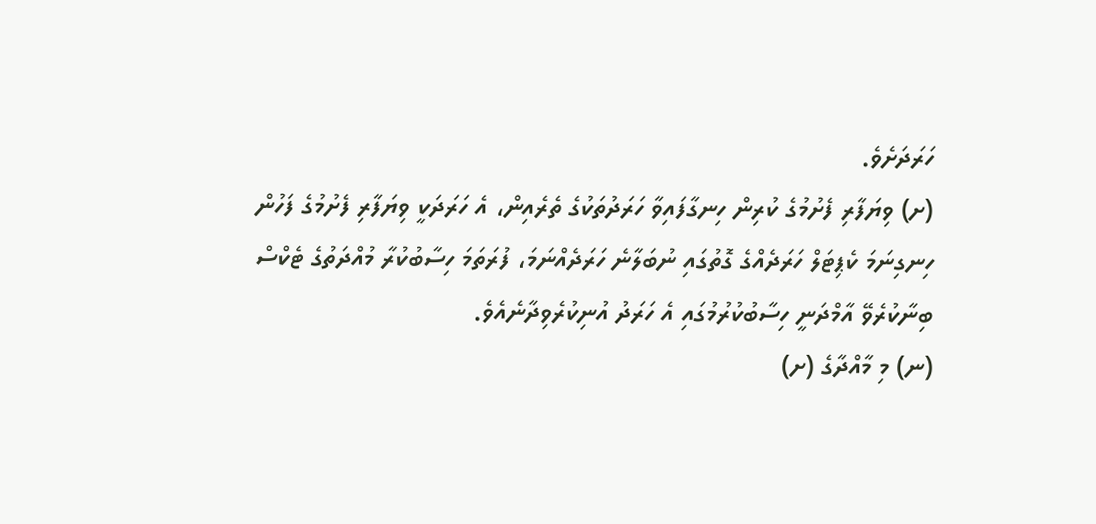ހަރަދަށެވެ.
(ށ) ވިޔަފާރި ފެށުމުގެ ކުރިން ހިނގާފައިވާ ހަރަދުތަކުގެ ތެރެއިން، އެ ހަރަދަކީ ވިޔަފާރި ފެށުމުގެ ފަހުން ހިނގިނަމަ ކެޕިޓަލް ހަރަދެއްގެ ގޮތުގައި ނުބަލާނެ ހަރަދެއްނަމަ، ފުރަތަމަ ހިސާބުކުރާ މުއްދަތުގެ ޓެކްސް ބިނާކުރެވޭ އާމްދަނީ ހިސާބުކުރުމުގައި އެ ހަރަދު އުނިކުރެވިދާނެއެވެ.
(ނ) މި މާއްދާގެ (ށ)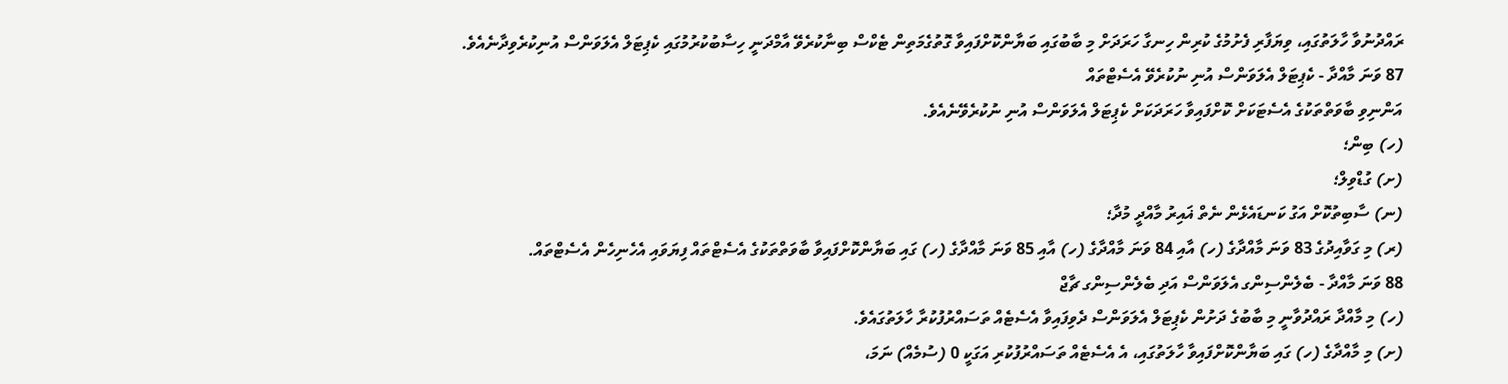ރައްދުނުވާ ހާލަތުގައި، ވިޔަފާރި ފެށުމުގެ ކުރިން ހިނގާ ހަރަދަށް މި ބާބުގައި ބަޔާންކޮށްފައިވާ ގޮތުގެމަތިން ޓެކްސް ބިނާކުރެވޭ އާމްދަނީ ހިސާބުކުރުމުގައި ކެޕިޓަލް އެލަވަންސް އުނިކުރެވިދާނެއެވެ.
87 ވަނަ މާއްދާ - ކެޕިޓަލް އެލަވަންސް އުނި ނުކުރެވޭ އެސެޓްތައް
އަންނިވި ބާވަތްތަކުގެ އެސެޓަކަށް ކޮށްފައިވާ ހަރަދަކަށް ކެޕިޓަލް އެލަވަންސް އުނި ނުކުރެވޭނެއެވެ.
(ހ) ބިން؛
(ށ) ގުޑްވިލް؛
(ނ) ސާބިތުކޮށް އަގު ކަނޑައެޅެން ނެތް ޣައިރު މާއްދީ މުދާ؛
(ރ) މި ގަވާއިދުގެ 83 ވަނަ މާއްދާގެ (ހ) އާއި 84 ވަނަ މާއްދާގެ (ހ) އާއި 85 ވަނަ މާއްދާގެ (ހ) ގައި ބަޔާންކޮށްފައިވާ ބާވަތްތަކުގެ އެސެޓްތައް ފިޔަވައި އެހެނިހެން އެސެޓްތައް.
88 ވަނަ މާއްދާ - ބެލެންސިންގ އެލަވަންސް އަދި ބެލެންސިންގ ޗާޖް
(ހ) މި މާއްދާ ރައްދުވާނީ މި ބާބުގެ ދަށުން ކެޕިޓަލް އެލަވަންސް ދެވިފައިވާ އެސެޓެއް ތަސައްރުފުކުރާ ހާލަތުގައެވެ.
(ށ) މި މާއްދާގެ (ހ) ގައި ބަޔާންކޮށްފައިވާ ހާލަތުގައި، އެ އެސެޓެއް ތަސައްރުފުކުރި އަގަކީ 0 (ސުމެއް) ނަމަ،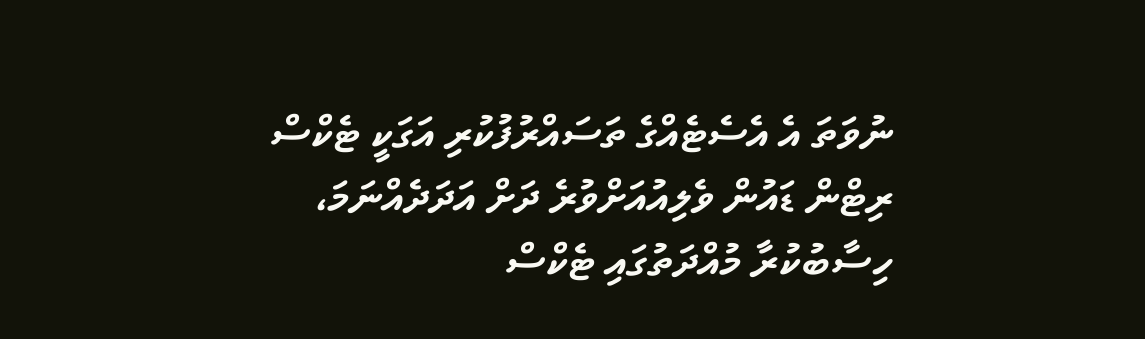ނުވަތަ އެ އެސެޓެއްގެ ތަސައްރުފުކުރި އަގަކީ ޓެކްސް ރިޓްން ޑައުން ވެލިއުއަށްވުރެ ދަށް އަދަދެއްނަމަ، ހިސާބުކުރާ މުއްދަތުގައި ޓެކްސް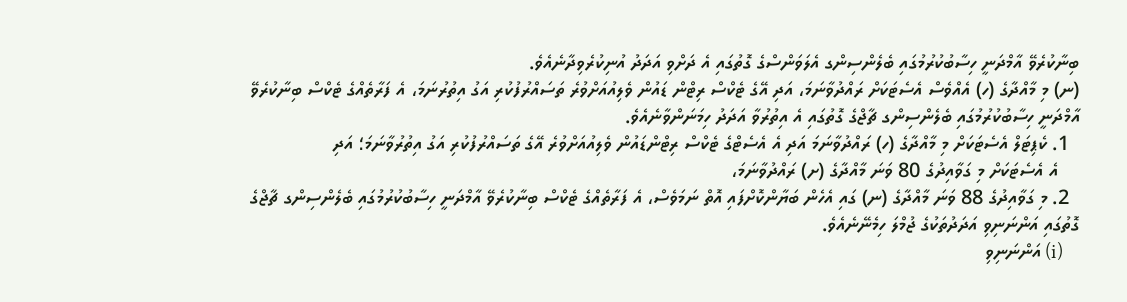ބިނާކުރެވޭ އާމްދަނީ ހިސާބުކުރުމުގައި ބެލެންސިންގ އެލަވަންސްގެ ގޮތުގައި އެ ދަށްވި އަދަދު އުނިކުރެވިދާނެއެވެ.
(ނ) މި މާއްދާގެ (ހ) އެއްވެސް އެސެޓަކަށް ރައްދުވާނަމަ، އަދި އޭގެ ޓެކްސް ރިޓްން ޑައުން ވެލިއުއަށްވުރެ ތަސައްރުފުކުރި އަގު އިތުރުނަމަ، އެ ފަރާތެއްގެ ޓެކްސް ބިނާކުރެވޭ އާމްދަނީ ހިސާބުކުރުމުގައި ބެލެންސިންގ ޗާޖްގެ ގޮތުގައި އެ އިތުރުވާ އަދަދު ހިމަނަންވާނެއެވެ.
  1. ކެޕިޓަލް އެސެޓަކަށް މި މާއްދާގެ (ހ) ރައްދުވާނަމަ އަދި އެ އެސެޓްގެ ޓެކްސް ރިޓްންޑައުން ވެލިއުއަށްވުރެ އޭގެ ތަސައްރުފުކުރި އަގު އިތުރުވާނަމަ؛ އަދި
    އެ އެސެޓަކަށް މި ގަވާއިދުގެ 80 ވަނަ މާއްދާގެ (ށ) ރައްދުވާނަމަ،
  2. މި ގަވާއިދުގެ 88 ވަނަ މާއްދާގެ (ނ) ގައި އެހެން ބަޔާންކޮށްފައި އޮތް ނަމަވެސް، އެ ފަރާތެއްގެ ޓެކްސް ބިނާކުރެވޭ އާމްދަނީ ހިސާބުކުރުމުގައި ބެލެންސިންގ ޗާޖްގެ ގޮތުގައި އަންނަނިވި އަދަދުތަކުގެ ޖުމްލަ ހިމެނޭނެއެވެ.
    (i) އަންނަނިވި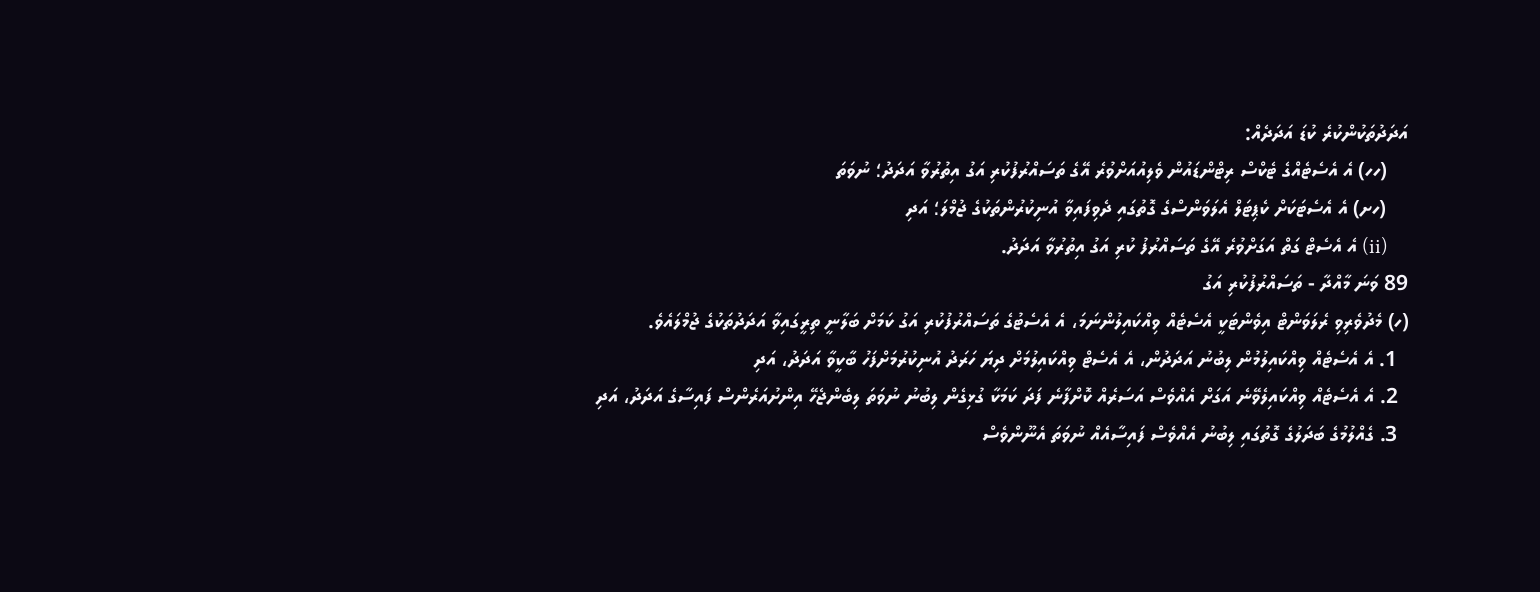އަދަދުތަކުންކުރެ ކުޑަ އަދަދެއް:
    (ހހ) އެ އެސެޓެއްގެ ޓެކްސް ރިޓްންޑައުން ވެލިއުއަށްވުރެ އޭގެ ތަސައްރުފުކުރި އަގު އިތުރުވާ އަދަދު؛ ނުވަތަ
    (ހށ) އެ އެސެޓަކަށް ކެޕިޓަލް އެލަވަންސްގެ ގޮތުގައި ދެވިފައިވާ އުނިކުރުންތަކުގެ ޖުމްލަ؛ އަދި
    (ii) އެ އެސެޓް ގަތް އަގަށްވުރެ އޭގެ ތަސައްރުފު ކުރި އަގު އިތުރުވާ އަދަދު.
89 ވަނަ މާއްދާ - ތަސައްރުފުކުރި އަގު
(ހ) މެދުވެރިވި ރެލަވަންޓް އިވެންޓަކީ އެސެޓެއް ވިއްކައިލުންނަމަ، އެ އެސެޓުގެ ތަސައްރުފުކުރި އަގު ކަމަށް ބަލާނީ ތިރީގައިވާ އަދަދުތަކުގެ ޖުމްލައެވެ.
  1. އެ އެސެޓެއް ވިއްކައިލުމުން ލިބުނު އަދަދުން، އެ އެސެޓް ވިއްކައިލުމަށް ދިޔަ ހަރަދު އުނިކުރުމަށްފަހު ބާކީވާ އަދަދު، އަދި
  2. އެ އެސެޓެއް ވިއްކައިލެވޭނެ އަގަށް އެއްވެސް އަސަރެއް ކޮށްފާނެ ފަދަ ކަމަކާ ގުޅިގެން ލިބުނު ނުވަތަ ލިބެންޖެހޭ އިންށުއަރެންސް ފައިސާގެ އަދަދު، އަދި
  3. ގެއްލުމުގެ ބަދަލުގެ ގޮތުގައި ލިބުނު އެއްވެސް ފައިސާއެއް ނުވަތަ އެނޫންވެސް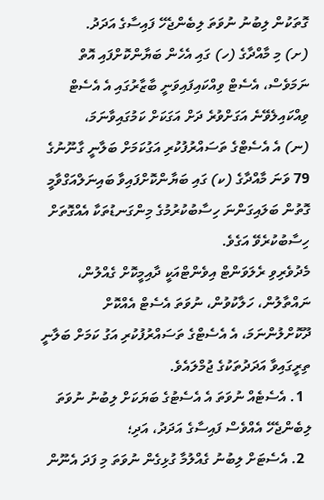ގޮތަކުން ލިބުނު ނުވަތަ ލިބެންޖެހޭ ފައިސާގެ އަދަދު.
(ށ) މި މާއްދާގެ (ހ) ގައި އެހެން ބަޔާންކޮށްފައި އޮތް ނަމަވެސް، އެސެޓް ވިއްކައިފައިވަނީ ބާޒާރުގައި އެ އެސެޓް ވިއްކައިލެވޭނެ އަގަށްވުރެ ދަށް އަގަކަށް ކަމުގައިވާނަމަ،
(ނ) އެ އެސެޓްގެ ތަސައްރުފުކުރި އަގުކަމަށް ބަލާނީ ގާނޫނުގެ 79 ވަނަ މާއްދާގެ (ކ) ގައި ބަޔާންކޮށްފައިވާ ބައިނަލްއަގްވާމީ ގޮތުން ބަލައިގަންނަ ހިސާބުކުރުމުގެ މިންގަނޑުތަކާ އެއްގޮތަށް ހިސާބުކުރެވޭ އަގެވެ.
މެދުވެރިވި ރެލަވަންޓް އިވެންޓްއަކީ ދާއިމީކޮށް ގެއްލުން، ނައްތާލުން، ހަލާކުވުން، ނުވަތަ އެސެޓް އެއްކޮށް ދޫކޮށްލުންނަމަ، އެ އެސެޓްގެ ތަސައްރުފުކުރި އަގު ކަމަށް ބަލާނީ ތިރީގައިވާ އަދަދުތަކުގެ ޖުމްލައެވެ.
  1. އެސެޓެއް ނުވަތަ އެ އެސެޓުގެ ބަޔަކަށް ލިބުނު ނުވަތަ ލިބެންޖެހޭ އެއްވެސް ފައިސާގެ އަދަދު، އަދި؛
  2. އެސެޓަށް ލިބުނު ގެއްލުމާ ގުޅިގެން ނުވަތަ މި ފަދަ އެނޫން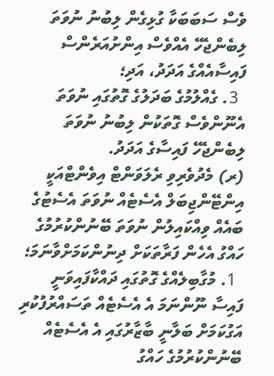ވެސް ސަބަބަކާ ގުޅިގެން ލިބުނު ނުވަތަ ލިބެންޖެހޭ އެއްވެސް އިންށުއަރެންސް ފައިސާއެއްގެ އަދަދު، އަދި؛
  3. ގެއްލުމުގެ ބަދަލުގެ ގޮތުގައި ނުވަތަ އެނޫންވެސް ގޮތަކުން ލިބުނު ނުވަތަ ލިބެންޖެހޭ ފައިސާގެ އަދަދު.
(ރ) މެދުވެރިވި ރެލަވަންޓް އިވެންޓްއަކީ އިންޓޭންޖިބަލް އެސެޓެއް ނުވަތަ އެސެޓުގެ ބައެއް ވިއްކައިލުން ނުވަތަ ބޭނުންކުރުމުގެ ހައްގު އެހެން ފަރާތަކަށް ދިނުންކަމަށްވާނަމަ؛
  1. މުގާބިލެއްގެ ގޮތުގައި ދައްކާފައިވަނީ ފައިސާ ނޫންނަމަ އެ އެސެޓެއް ތަސައްރުފުކުރި އަގުކަމަށް ބަލާނީ ބާޒާރުގައި އެ އެސެޓެއް ބޭނުންކުރުމުގެ ހައްގު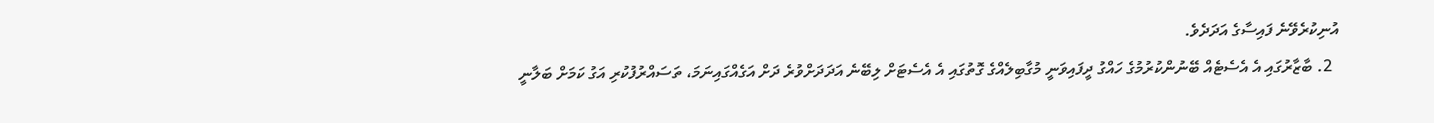އުނިކުރެވޭނެ ފައިސާގެ އަދަދެވެ.
  2. ބާޒާރުގައި އެ އެސެޓެއް ބޭނުންކުރުމުގެ ހައްގު ދީފައިވަނީ މުގާބިލެއްގެ ގޮތުގައި އެ އެސެޓަށް ލިބޭނެ އަދަދަށްވުރެ ދަށް އަގެއްގައިނަމަ، ތަސައްރުފުކުރި އަގު ކަމަށް ބަލާނީ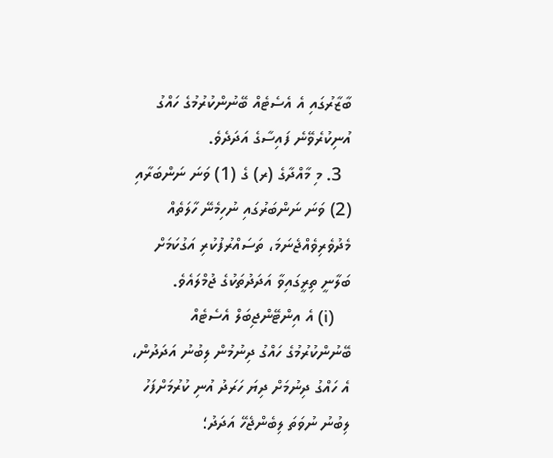ބާޒާރުގައި އެ އެސެޓެއް ބޭނުންކުރުމުގެ ހައްގު އުނިކުރެވޭނެ ފައިސާގެ އަދަދެވެ.
  3. މި މާއްދާގެ (ރ) ގެ (1) ވަނަ ނަންބަރާއި (2) ވަނަ ނަންބަރުގައި ނުހިމެނޭ ހާލަތެއް މެދުވެރިވެއްޖެނަމަ، ތަސައްރުފުކުރި އަގުކަމަށް ބަލާނީ ތިރީގައިވާ އަދަދުތަކުގެ ޖުމްލައެވެ.
    (i) އެ އިންޓޭންޖިބަލް އެސެޓެއް ބޭނުންކުރުމުގެ ހައްގު ދިނުމުން ލިބުނު އަދަދުން، އެ ހައްގު ދިނުމަށް ދިޔަ ހަރަދު އުނި ކުރުމަށްފަހު ލިބުނު ނުވަތަ ލިބެންޖެހޭ އަދަދު؛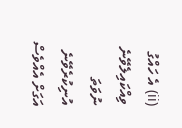(ii) އެ ހައްގު ވިއްކައިލެވޭނެ ނުވަތަ އުނިކުރެވޭނެ އަގަށް އެއްވެސް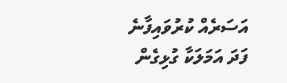އަސަރެއް ކުރުވައިފާނެ ފަދަ އަމަލަކާ ގުޅިގެން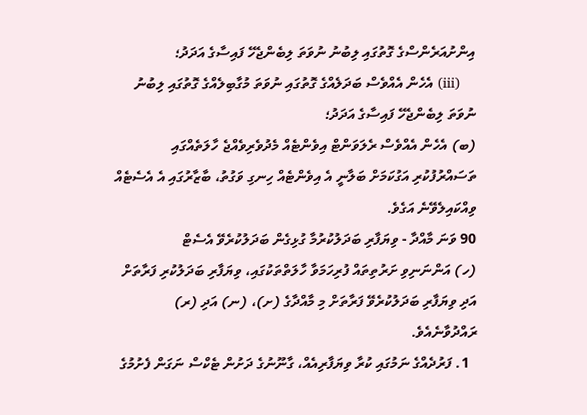އިންށުއަރެންސްގެ ގޮތުގައި ލިބުނު ނުވަތަ ލިބެންޖެހޭ ފައިސާގެ އަދަދު؛
    (iii) އެހެން އެއްވެސް ބަދަލެއްގެ ގޮތުގައި ނުވަތަ މުގާބިލެއްގެ ގޮތުގައި ލިބުނު ނުވަތަ ލިބެންޖެހޭ ފައިސާގެ އަދަދު؛
(ބ) އެހެން އެއްވެސް ރެލަވަންޓް އިވެންޓެއް މެދުވެރިވެއްޖެ ހާލަތެއްގައި ތަސައްރުފުކުރި އަގުކަމަށް ބަލާނީ އެ އިވެންޓެއް ހިނގި ވަގުތު، ބާޒާރުގައި އެ އެސެޓެއް ވިއްކައިލެވޭނެ އަގެވެ.
90 ވަނަ މާއްދާ - ވިޔަފާރި ބަދަލުކުރުމާ ގުޅިގެން ބަދަލުކުރެވޭ އެސެޓް
(ހ) އަންނަނިވި ށަރުތިތައް ފުރިހަމަވާ ހާލަތްތަކުގައި، ވިޔަފާރި ބަދަލުކުރި ފަރާތަށް އަދި ވިޔަފާރި ބަދަލުކުރެވޭ ފަރާތަށް މި މާއްދާގެ (ށ)، (ނ) އަދި (ރ) ރައްދުވާނެއެވެ.
  1. ފަރުދެއްގެ ނަމުގައި ކުރާ ވިޔަފާރިއެއް، ގާނޫނުގެ ދަށުން ޓެކްސް ނަގަން ފެށުމުގެ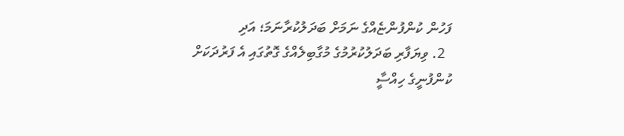ފަހުން ކުންފުންޏެއްގެ ނަމަށް ބަދަލުކުރާނަމަ؛ އަދި
  2. ވިޔަފާރި ބަދަލުކުރުމުގެ މުގާބިލެއްގެ ގޮތުގައި އެ ފަރުދަކަށް ކުންފުނީގެ ހިއްސީާ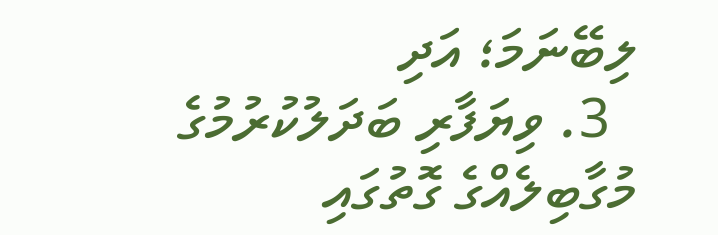ލިބޭނަމަ؛ އަދި
  3. ވިޔަފާރި ބަދަލުކުރުމުގެ މުގާބިލެއްގެ ގޮތުގައި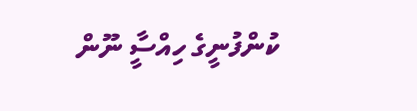ކުންފުނީގެ ހިއްސީާ ނޫން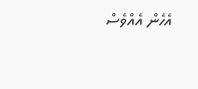އެހެން އެއްވެސް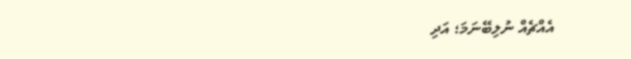އެއްޗެއް ނުލިބޭނަމަ؛ އަދި